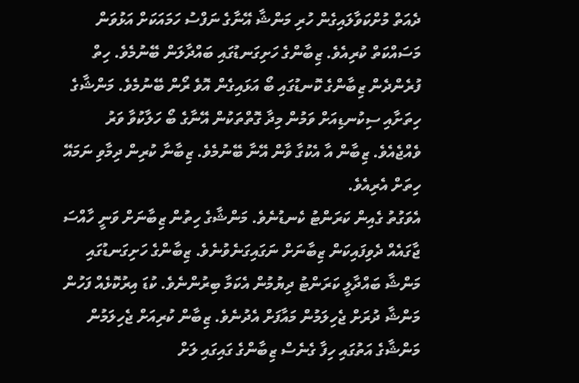ދެއަތް މުށްކަވާލައިގެން ހުރި މަންޝާ އޭނާގެ ނަފްސު ހަމައަކަށް އަޅުވަން މަސައްކަތް ކުރިއެވެ. ޒިބާންގެ ހަށިގަނޑުގައި ބައްދާލަން ބޭނުމެވެ. ހިތް ފުރެންދެން ޒިބާންގެ ކޮނޑުގައި ބޯ އަޅައިގެން އޮވެ ރޯން ބޭނުމެވެ. މަންޝާގެ ހިތަށާއި ސިކުނޑިއަށް ވަމުން މިދާ ގޮތްތަކުން އޭނާގެ ބޯ ހަލާކުވާ ވަރު ވެއްޖެއެވެ. ޒިބާން އާ އެކުގާ ވާން އޭނާ ބޭނުމެވެ. ޒިބާނާ ކުރިން ދިމާވި ނަމައޭ ހިތަށް އެރިއެވެ.
އެވަގުތު ގެއިން ކަރަންޓު ކެނޑުނެވެ. މަންޝާގެ ހިތުން ޒިބާނަށް ވަނީ ހާއްސަ ޖާގައެއް ދެވިފައިކަން ޒިބާނަށް ނަގައިގަނެވުނެވެ. ޒިބާންގެ ހަށިގަނޑުގައި މަންޝާ ބައްދާލީ ކަރަންޓު ދިޔުމުން އެކަމާ ބިރުންނެވެ. ކުޑަ އިރުކޮޅެއް ފަހުން މަންޝާ ދުރަށް ޖެހިލަމުން މައާފަށް އެދުނެވެ. ޒިބާން ކުރިއަށް ޖެހިލަމުން މަންޝާގެ އަތުގައި ހިފާ ގެނެސް ޒިބާންގެ ގައިގައި ލަށް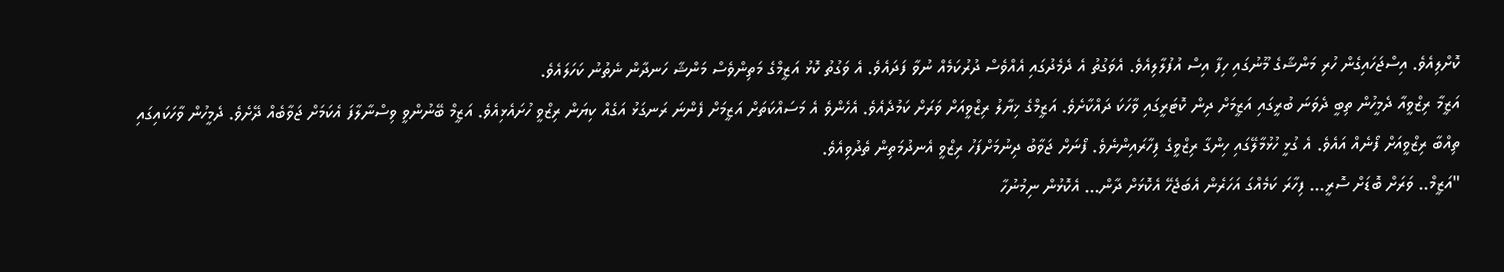ކޮށްލިއެވެ. އިސްޖަހައިގެން ހުރި މަންޝާގެ މޫނުގައި ހިފާ އިސް އުފުލާލިއެވެ. އެވަގުތު އެ ދެމެދުގައި އެއްވެސް ދުރުކަމެއް ނުވާ ފަދައެވެ. އެ ވަގުތު ކޮޅު އަޒީމްގެ މަތިންވެސް މަންޝާ ހަނދާން ނެތުނު ކަހަލައެވެ.
އަޒީމާ ރިޒްވީއާ ދެމީހުން ތިބީ ދެވަނަ ބުރީގައި އަޒީމަށް ދިން ކޮޓަރީގައި ވާހަކަ ދައްކާށެވެ. އަޒީމްގެ ޚިޔާލު ރިޒްވީއަށް ވަރަށް ކަމުދެއެވެ. އެހެންވެ އެ މަސައްކަތަށް އަޒީމަށް ފެންނަ ރަނގަޅު އަގެއް ކިޔަން ރިޒްވީ ހުށައެޅިއެވެ. އަޒީމް ބޭނުންވީ ވިސްނާލާފަ އެކަމަށް ޖަވާބެއް ދޭށެވެ. ދެމީހުން ވާހަކައިގައި ތިއްބާ ރިޒްވީއަށް ފޯނެއް އައެވެ. އެ ގުޅީ ހުޅުމާލޭގައި ހިންގާ ރިޒްވީގެ ފިހާރައިންނެވެ. ފޯނަށް ޖަވާބު ދިނުމަށްފަހު ރިޒްވީ އެނދުމަތިން ތެދުވިއެވެ.
"އަޒީމް.. ވަރަށް ބޮޑަށް ސޮރީ... ފިހާރަ ކަމެއްގަ އަހަރެން އެބަޖެހޭ އެކޮޅަށް ދާން... އެކޮޅުން ނިމުނުހާ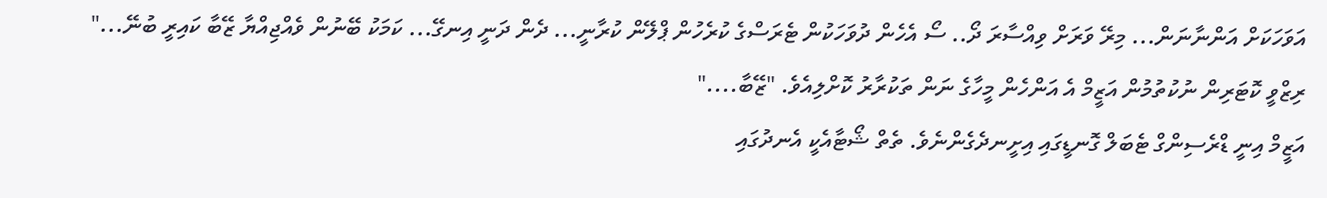އަވަހަކަށް އަންނާނަން... މިރޭ ވަރަށް ވިއްސާރަ ދޯ.. ސޯ އެހެން ދުވަހަކުން ޓެރަސްގެ ކުރެހުން ޕްލޭން ކުރާނީ... ދެން ދަނީ އިނގޭ... ކަމަކު ބޭނުން ވެއްޖިއްޔާ ޒޭބާ ކައިރީ ބުނޭ..." ރިޒްވީ ކޮޓަރިން ނުކުތުމުން އަޒީމް އެ އަންހެން މީހާގެ ނަން ތަކުރާރު ކޮށްލިއެވެ. "ޒޭބާ...."
އަޒީމް އިނީ ޑްރެސިންގް ޓެބަލް ގޮނޑީގައި އިށީނދެގެންނެވެ. ތެތް ޝޯޓާއެކީ އެނދުގައި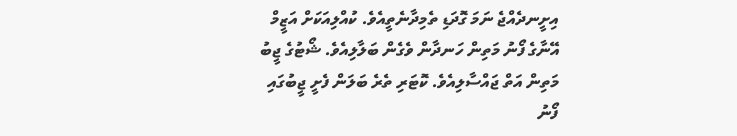އިށީނދެއްޖެ ނަމަ ގޮދަޑި ތެމިދާނެތީއެވެ. ކުއްލިއަކަށް އަޒީމް އޭނާގެ ފޯނު މަތިން ހަނދާން ވެގެން ބަލާލިއެވެ. ޝޯޓުގެ ޖީބު މަތިން އަތް ޖައްސާލިއެވެ. ކޮޓަރި ތެރެ ބަލަން ފެށީ ޖީބުގައި ފޯނު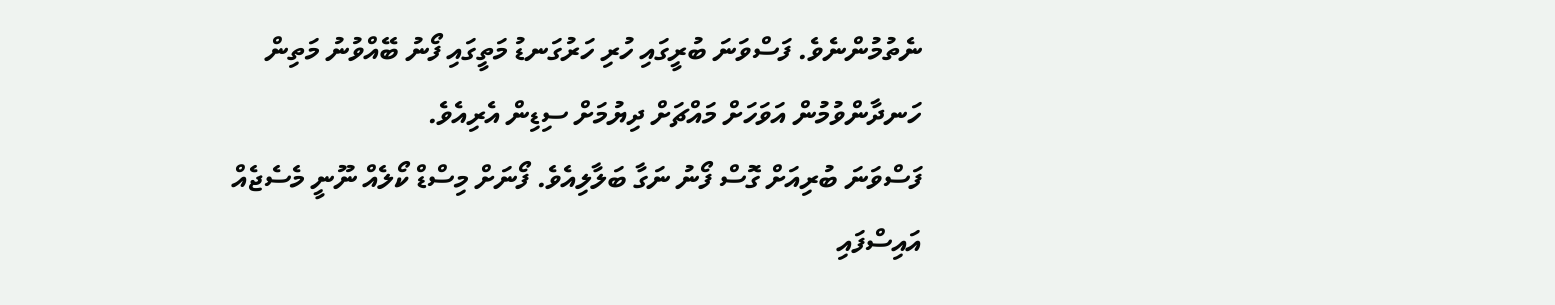ނެތުމުންނެވެ. ފަސްވަނަ ބުރީގައި ހުރި ހަރުގަނޑު މަތީގައި ފޯނު ބޭއްވުނު މަތިން ހަނދާންވުމުން އަވަހަށް މައްޗަށް ދިޔުމަށް ސިޑިން އެރިއެވެ.
ފަސްވަނަ ބުރިއަށް ގޮސް ފޯނު ނަގާ ބަލާލިއެވެ. ފޯނަށް މިސްޑް ކޯލެއް ނޫނީ މެސެޖެއް އައިސްފައި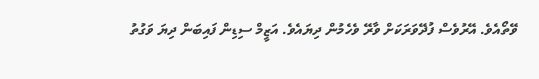ވޭތޯއެވެ. އޭރުވެސް ފުދޭވަރަކަށް ވާރޭ ވެހެމުން ދިޔައެވެ. އަޒީމް ސިޑިން ފައިބަން ދިޔަ ވަގުތު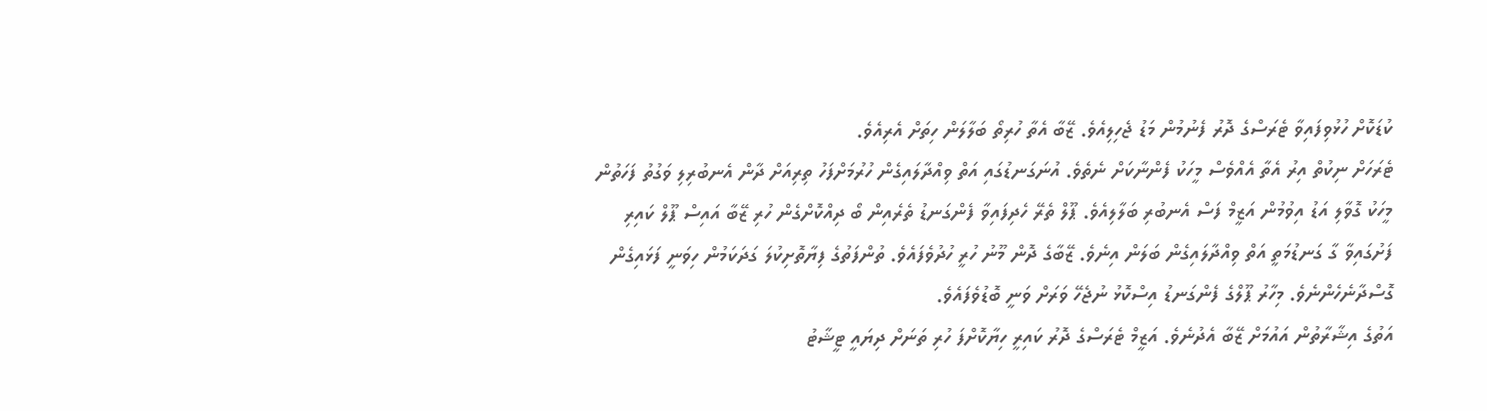ކުޑަކޮށް ހުޅުވިފައިވާ ޓެރަސްގެ ދޮރު ފެނުމުން މަޑު ޖެހިލިއެވެ. ޒޭބާ އެތާ ހުރިތޯ ބަލާލަން ހިތަށް އެރިއެވެ.
ޓެރަހަށް ނިކުތް އިރު އެތާ އެއްވެސް މީހަކު ފެންނާކަށް ނެތެވެ. އުނަގަނޑުގައި އަތް ވިއްދާލައިގެން ހުރުމަށްފަހު ތިރިއަށް ދާން އެނބުރިލި ވަގުތު ފަހަތުން މީހަކު ގޮވާލި އަޑު އިވުމުން އަޒީމް ފަސް އެނބުރި ބަލާލިއެވެ. ޕޫލް ތެރޭ ހެދިފައިވާ ފެންގަނޑު ތެރެއިން ބޯ ދިއްކޮށްގެން ހުރި ޒޭބާ އައިސް ޕޫލް ކައިރި ފަށުގައިވާ ގާ ގަނޑުމަތީ އަތް ވިއްދާލައިގެން ބަލަން އިނެވެ. ޒޭބާގެ ދޮން މޫނު ހުރީ ހުދުވެފައެވެ. ތުންފަތުގެ ފިޔާތޮށިކުލަ ގަދަކަމުން ހިވަނީ ފަޅައިގެން ގޮސްދާނެހެންނެވެ. މިހާރު ޕޫލްގެ ފެންގަނޑު އިސްކޮޅު ނުޖެހޭ ވަރަށް ވަނީ ބޮޑުވެފައެވެ.
އަތުގެ އިޝާރާތުން އައުމަށް ޒޭބާ އެދުނެވެ. އަޒީމް ޓެރަސްގެ ދޮރު ކައިރީ ހިޔާކޮށްފަ ހުރި ތަނަށް ދިޔައީ ޓީޝާޓު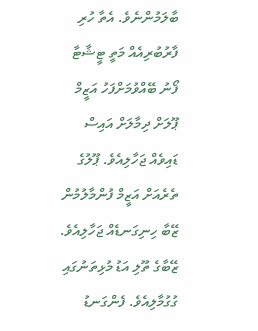ބާލަމުންނެވެ. އެތާ ހުރި ފާރުބުރިއެއް މަތީ ޓީޝާޓާ ފޯނު ބޭއްވުމަށްފަހު އަޒީމް ޕޫލަށް ދިމާލަށް އައިސް ޑައިވެއް ޖަހާލިއެވެ. ޕޫލުގެ ތެރެއަށް އަޒީމް ފުންމާލުމުން ޒޭބާ ހިނިގަނޑެއް ޖަހާލިއެވެ. ޒޭބާގެ ތޫލި އަޑު މުޅިތަނުގައި ގުގުމާލިއެވެ. ފެންގަނޑު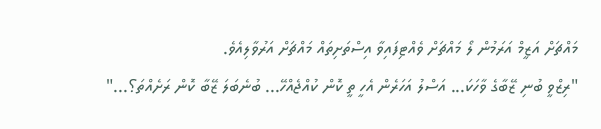މައްޗަށް އަޒީމް އަރަމުން ލޯ މައްޗަށް ވެއްޓިފައިވާ އިސްތަށިތައް މައްޗަށް އަރުވާލިއެވެ.
"ރިޒްވީ ބުނި ޒޭބާގެ ވާހަކަ... އަސްލު އަހަރެން އެހީ ތީ ކޮން ކުއްޖެއްހޭ... ބުނެބަލަ ޒޭބާ ކޮން ރަށެއްތަ؟..."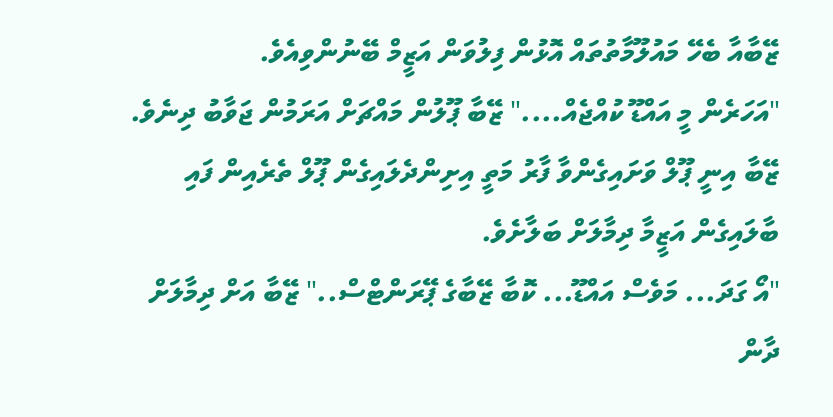ޒޭބާއާ ބެހޭ މައުލޫމާތުތައް އޮޅުން ފިލުވަން އަޒީމް ބޭނުންވިއެވެ.
"އަހަރެން މީ އައްޑޫ ކުއްޖެއް...." ޒޭބާ ޕޫލުން މައްޗަށް އަރަމުން ޖަވާބު ދިނެވެ. ޒޭބާ އިނީ ޕޫލް ވަށައިގެންވާ ފާރު މަތީ އިށިންދެލައިގެން ޕޫލް ތެރެއިން ފައި ބާލައިގެން އަޒީމާ ދިމާލަށް ބަލާށެވެ.
"އޯ ގަދަ... މަވެސް އައްޑޫ... ކޮބާ ޒޭބާގެ ޕޭރަންޓްސް.." ޒޭބާ އަށް ދިމާލަށް ދާން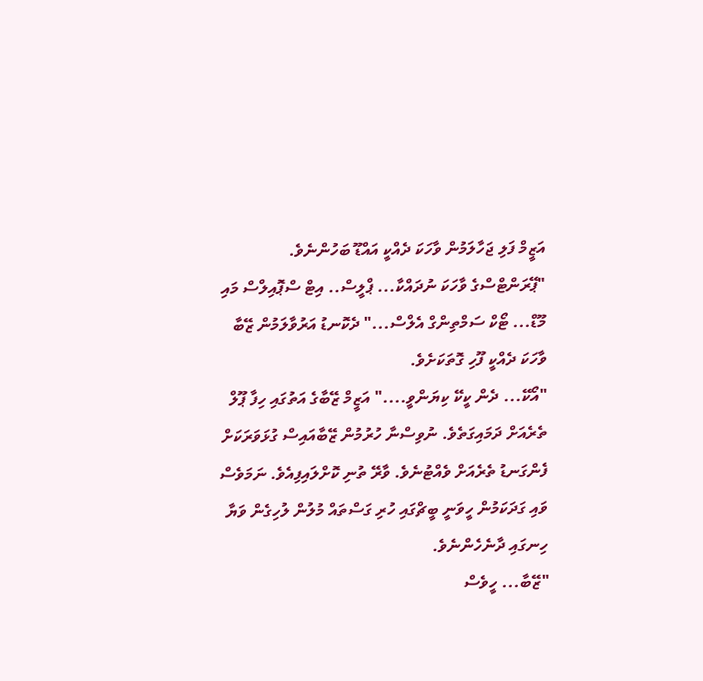އަޒީމް ފަލި ޖަހާލަމުން ވާހަކަ ދެއްކީ އައްޑޫ ބަހުންނެވެ.
"ޕޭރަންޓްސްގެ ވާހަކަ ނުދައްކާ... ޕްލީސް.. އިޓް ސްޕޮއިލްސް މައި މޫޑް... ޓޯކް ސަމްތިންގް އެލްސް..." ދެކޮނޑު އަރުވާލަމުން ޒޭބާ ވާހަކަ ދެއްކީ ފޫހި ގޮތަކަށެވެ.
"އޯކޭ... ދެން ކީކޭ ކިޔަންވީ...." އަޒީމް ޒޭބާގެ އަތުގައި ހިފާ ޕޫލް ތެރެއަށް ދަމައިގަތެވެ. ނުވިސްނާ ހުރުމުން ޒޭބާއައިސް ގުޅަވަރަކަށް ފެންގަނޑު ތެރެއަށް ވެއްޓުނެވެ. ވާރޭ ތުނި ކޮށްލައިފިއެވެ. ނަމަވެސް ވައި ގަދަކަމުން ހީވަނީ ބީޗްގައި ހުރި ގަސްތައް މުލުން ލުހިގެން ވަޔާ ހިނގައި ދާނެހެންނެވެ.
"ޒޭބާ... ހީވެސް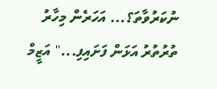ނުކަރުވާތަ؟... އަހަރެން މިހާރު ތުރުތުރު އަޅަން ފަށައިފި..." އަޒީމް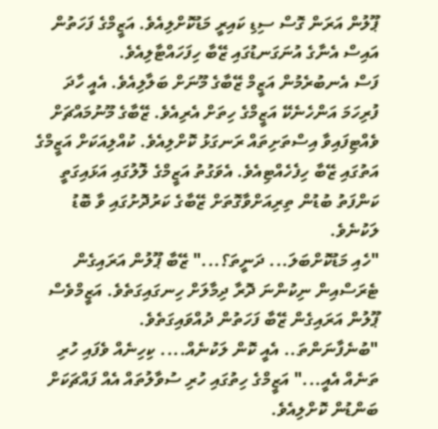ޕޫލުން އަރަން ގޮސް ސިޑި ކައިރީ މަޑުކޮށްލިއެވެ. އަޒީމްގެ ފަހަތުން އައިސް އެނާގެ އުނަގަނޑުގައި ޒޭބާ ހިފަހައްޓާލިއެވެ.
ފަސް އެނބުރެމުން އަޒީމް ޒޭބާގެ މޫނަށް ބަލާލިއެވެ. އެއީ ހާދަ ފުރިހަމަ އަންހެނެކޭ އަޒީމްގެ ހިތަށް އެރިއެވެ. ޒޭބާގެ މޫނުމައްޗަށް ވެއްޓިފައިވާ އިސްތަށިތައް ރަނގަޅު ކޮށްލިއެވެ. ކުއްލިއަކަށް އަޒީމްގެ އަތުގައި ޒޭބާ ހިފެހެއްޓިއެވެ. އެވަގުތު އަޒީމްގެ ލޮލުގައި އަޅައިގަތީ ކަންފަތު ބުޑުން ތިރިއަށްވާގޮތަށް ޒޭބާގެ ކަރުދޮށުގައި ވާ ބޮޑު ލަކުނެވެ.
"ހެއި މަޑުކޮށްބަލަ... ދަނީތަ؟..." ޒޭބާ ޕޫލުން އަރައިގެން ޓެރަސްއިން ނިކުންނަ ދޮރާ ދިމާލަށް ހިނގައިގަތެވެ. އަޒީމްވެސް ޕޫލުން އަރައިގެން ޒޭބާ ފަހަތުން ދުއްވައިގަތެވެ.
"ބުނެފާނަންތަ.. އެއީ ކޮން ލަކުނެއް.... ކިހިނެއް ވެފައި ހުރި ތަނެއް އެއީ..." އަޒީމްގެ ހިތުގައި ހުރި ސުވާލުތައް އެއް ފައްޗަކަށް ބަންޑުން ކޮށްލިއެވެ.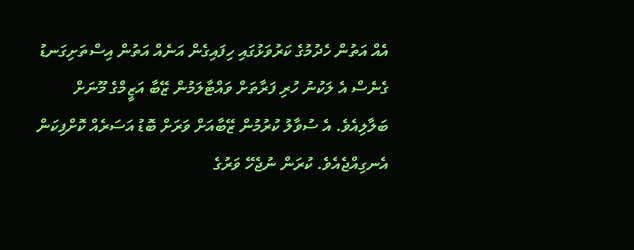އެއް އަތުން ހެދުމުގެ ކަރުވަޅުގައި ހިފައިގެން އަނެއް އަތުން އިސްތަށިގަނޑު ގެނެސް އެ ލަކުނު ހުރި ފަރާތަށް ވައްޓާލަމުން ޒޭބާ އަޒީމްގެ މޫނަށް ބަލާލިއެވެ. އެ ސުވާލު ކުރުމުން ޒޭބާއަށް ވަރަށް ބޮޑު އަސަރެއް ކޮށްފިކަން އެނގިއްޖެއެވެ. ކުރަން ނުޖެހޭ ވަރުގެ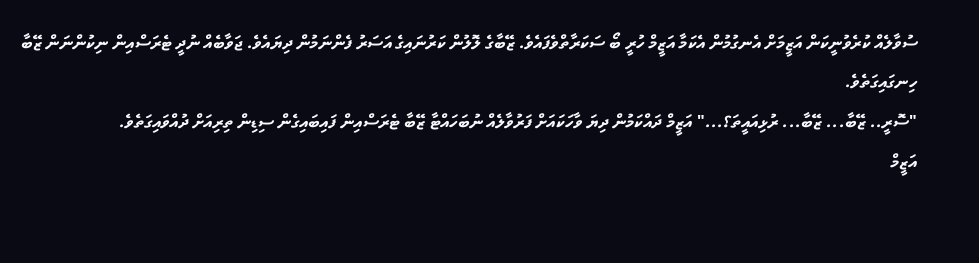ސުވާލެއް ކުރެވުނީކަން އަޒީމަށް އެނގުމުން އެކަމާ އަޒީމް ހުރީ ބޯ ސަކަރާތްވެފައެވެ. ޒޭބާގެ ލޮލުން ކަރުނައިގެ އަސަރު ފެންނަމުން ދިޔައެވެ. ޖަވާބެއް ނުދީ ޓެރަސްއިން ނިކުންނަން ޒޭބާ ހިނގައިގަތެވެ.
"ސޮރީ.. ޒޭބާ... ޒޭބާ... ރުޅިއައީތަ؟..." އަޒީމް ދައްކަމުން ދިޔަ ވާހަކައަށް ފަރުވާލެއް ނުބަހައްޓާ ޒޭބާ ޓެރަސްއިން ފައިބައިގެން ސިޑިން ތިރިއަށް ދުއްވައިގަތެވެ.
އަޒީމް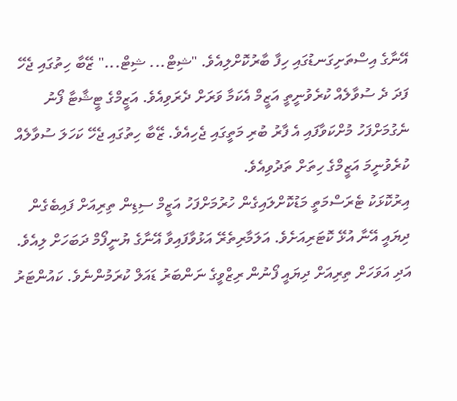އޭނާގެ އިސްތަށިގަނޑުގައި ހިފާ ބާރުކޮށްލިއެވެ. "ޝިޓް... ޝިޓް..." ޒޭބާ ހިތުގައި ޖެހޭ ފަދަ ދެ ސުވާލެއް ކުރެވުނީތީ އަޒީމް އެކަމާ ވަރަށް ދެރަވިއެވެ. އަޒީމްގެ ޓީޝާޓާ ފޯނު ނެގުމަށްފަހު މުށްކަވާފައި އެ ފާރު ބުރި މަތީގައި ޖެހިއެވެ. ޒޭބާ ހިތުގައި ޖެހޭ ކަހަލަ ސުވާލެއް ކުރެވުނީމަ އަޒީމްގެ ހިތަށް ތަދުވިއެވެ.
އިރުކޮޅަކު ޓެރަސްމަތީ މަޑުކޮށްލައިގެން ހުރުމަށްފަހު އަޒީމް ސިޑިން ތިރިއަށް ފައިބެގެން ދިޔައީ އޭނާ އުޅޭ ކޮޓަރިއަށެވެ. އަލަމާރިތެރޭ އަޅުވާފައިވާ އޭނާގެ ޔުނީފޯމް ދަބަހަށް ލިއެވެ. އަދި އަވަހަށް ތިރިއަށް ދިޔައީ ފޯނުން ރިޒްވީގެ ނަންބަރު ޑައަލް ކުރަމުންނެވެ. ކައުންޓަރު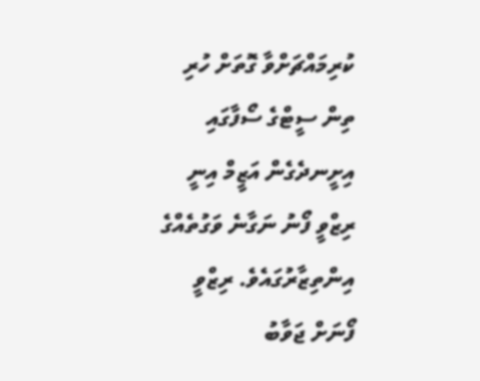ކުރިމައްޗަށްވާ ގޮތަށް ހުރި ތިން ސީޓްގެ ސޯފާގައި އިށީނދެގެން އަޒީމް އިނީ ރިޒްވީ ފޯނު ނަގާނެ ވަގުތެއްގެ އިންތިޒާރުގައެވެ. ރިޒްވީ ފޯނަށް ޖަވާބު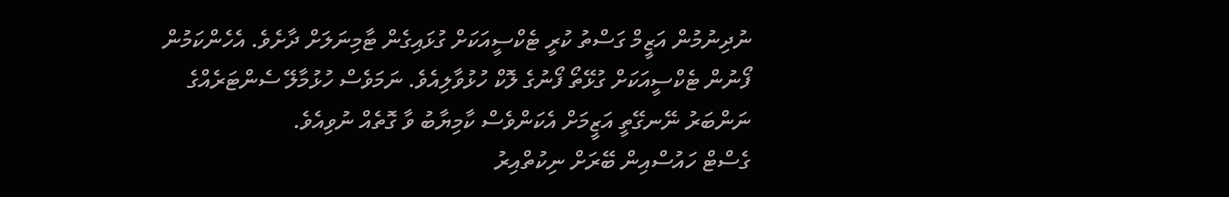ނުދިނުމުން އަޒީމް ގަސްތު ކުރީ ޓެކްސީއަކަށް ގުޅައިގެން ޓާމިނަލަށް ދާށެވެ. އެހެންކަމުން ފޯނުން ޓެކްސީއަކަށް ގުޅޭތޯ ފޯނުގެ ލޮކް ހުޅުވާލިއެވެ. ނަމަވެސް ހުޅުމާލޭ ސެންޓަރެއްގެ ނަންބަރު ނޭނގޭތީ އަޒީމަށް އެކަންވެސް ކާމިޔާބު ވާ ގޮތެއް ނުވިއެވެ.
ގެސްޓް ހައުސްއިން ބޭރަށް ނިކުތްއިރު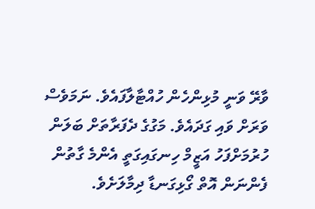ވާރޭ ވަނީ މުޅިންހެން ހުއްޓާލާފައެވެ. ނަމަވެސް ވަރަށް ވައި ގަދައެވެ. މަގުގެ ދެފަރާތަށް ބަލަން ހުރުމަށްފަހު އަޒީމް ހިނގައިގަތީ އެންމެ ގާތުން ފެންނަން އޮތް ގޯޅިގަނޑާ ދިމާލަށެވެ.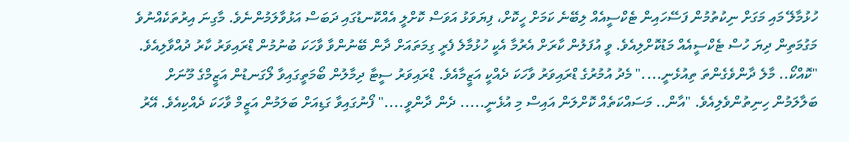ހުޅުމާލޭ މައި މަގަށް ނިކުތުމުން ފަސޭހައިން ޓެކްސީއެއް ލިބޭނެ ކަމަށް ހީކޮށް، ފިޔަވަޅު އަވަސް ކޮށްލީ އެއްކޮނޑުގައި ދަބަސް އަޅުވާލަމުންނެވެ. މާގިނަ އިރުތަކެއްނުވެ މަގުމަތިން ދިޔަ ހުސް ޓެކްސީއެއް މަޑުކޮށްލިއެވެ. ވީ އުފަލުން ކާރަށް އެރުމާ އެކީ ހުޅުމާލެ ފެރީ ގިމަތައަށް ދާން ބޭނުންވާ ވާހަކަ ބުނުމުން ޑްރައިވަރު ކާރު ދުއްވާލިއެވެ.
"ކޮއްކޯ.. މާލެ ދާންވެގެންތަ ތިއުޅެނީ...." މެދު އުމުރުގެ ޑްރައިވަރު ވާހަކަ ދެއްކީ އަޒީމާއެވެ. ޑްރައިވަރު ސީޓާ ދިމާލުން ބޯމަތީގައިވާ ލޯގަނޑުން އަޒީމްގެ މޫނަށް ބަލާލަމުން ހިނިތުންވެލިއެވެ. "އާން.. މަސައްކަތެއް ކޮށްލަން އައިސް މި އުޅެނީ..... ދެން ދާންވީ...." ފޯނުގައިވާ ގަޑިއަށް ބަލަމުން އަޒީމް ވާހަކަ ދެއްކިއެވެ. އޭރު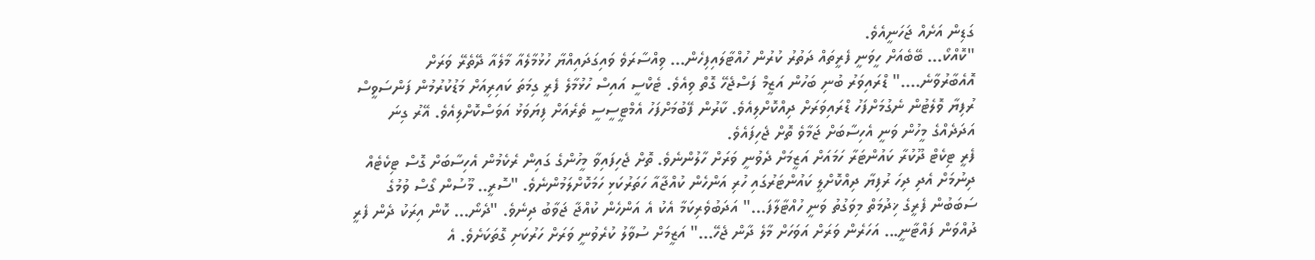ގަޑިން އަށެއް ޖަހަނީއެވެ.
"ކޮއްކޯ... ބޭބެއަށް ހީވަނީ ފެރީތައް ދަތުރު ކުރުން ހުއްޓާލައިފިހެން... ވިއްސާރަވެ ވައިގަދައިއްޔާ ހުޅުމާލެއާ މާލެއާ ދޭތެރޭ ވަރަށް އޮއެބާރުވާނެ...." ޑްރައިވަރު ބުނި ބަހުން އަޒީމް ފަސްޖެހޭ ގޮތް ވިއެވެ. ޓެކްސީ އައިސް ހުޅުމާލެ ފެރީ ގިމަތަ ކައިރިއަށް މަޑުކުރުމުން ފަންސަވީސް ރުފިޔާ ވޮލެޓުން ނެގުމަށްފަހު ޑްރައިވަރަށް ދިއްކޮށްލިއެވެ. ކާރުން ފޭބުމަށްފަހު އެމްޓީސީސީ ތެރެއަށް ފިޔަވަޅު އަވަސްކޮށްލިއެވެ. އޭރު ގިނަ އަދަދެއްގެ މީހުން ވަނީ އެހިސާބަށް ޖަމާވެ ތޮށް ޖެހިފައެވެ.
ފެރީ ޓިކެޓް ދޫކުރާ ކައުންޓަރާ ހަމައަށް އަޒީމަށް ދެވުނީ ވަރަށް ހާލުންނެވެ. ތޮށް ޖެހިފައިވާ މީހުންގެ ގައިން ރެކެމުން އެހިސާބަށް ގޮސް ޓިކެޓެއް ދިނުމަށް އެދި ދިހަ ރުފިޔާ ދިއްކޮށްލީ ކައުންޓަރުގައި ހުރި އަންހެން ކުއްޖާއާ ހަތަރުކަޅި ހަމަކޮށްލަމުންނެވެ. "ސޮރީ.. މޫސުން ގޯސް ވުމުގެ ސަބަބުން ފެރީގެ ޚިދުމަތް މިވަގުތު ވަނީ ހުއްޓާލާފަ..." އަދަބުވެރިކަމާ އެކު އެ އަންހެން ކުއްޖާ ޖަވާބު ދިނެވެ. "ދެނޯ... ކޮން އިރަކު ދެން ފެރީ ދުއްވަން ފައްޓާނީ... އަހަރެން ވަރަށް އަވަހަށް މާލެ ދާން ޖެހޭ..." އަޒީމަށް ސުވާލު ކުރެވުނީ ވަރަށް ހަރުކަށި ގޮތަކަށެވެ. އެ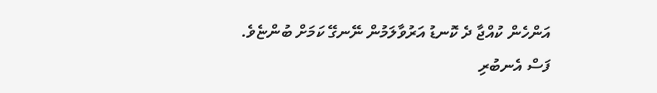އަންހެން ކުއްޖާ ދެ ކޮނޑު އަރުވާލަމުން ނޭނގޭ ކަމަށް ބުންޏެވެ.
ފަސް އެނބުރި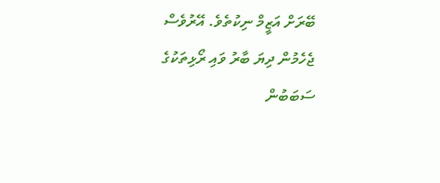ބޭރަށް އަޒީމް ނިކުތެވެ. އޭރުވެސް ޖެހެމުން ދިޔަ ބާރު ވައި ރޯޅިތަކުގެ ސަބަބުން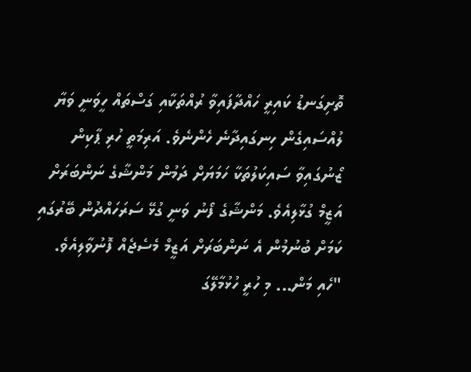ތޮށިގަނޑު ކައިރީ ހައްދާފައިވާ ރުއްތަކާއި ގަސްތައް ހީވަނީ ވަޔާ ލުއްސައިގެން ހިނގައިދާނެ ހެންނެވެ. އަރިމަތީ ހުރި ޕާކިން ޒޯނުގައިވާ ސައިކަލުތަކާ ހަމަޔަށް ދަމުން މަންޝާގެ ނަންބަރަށް އަޒީމް ގުޅާލިއެވެ. މަންޝާގެ ފޯނު ވަނީ ގުޅޭ ސަރަހައްދުން ބޭރުގައި ކަމަށް ބުނުމުން އެ ނަންބަރަށް އަޒީމް މެސެޖެއް ފޮނުވާލިއެވެ.
"ހެއި މަން... މި ހުރީ ހުޅުމާލޭގަ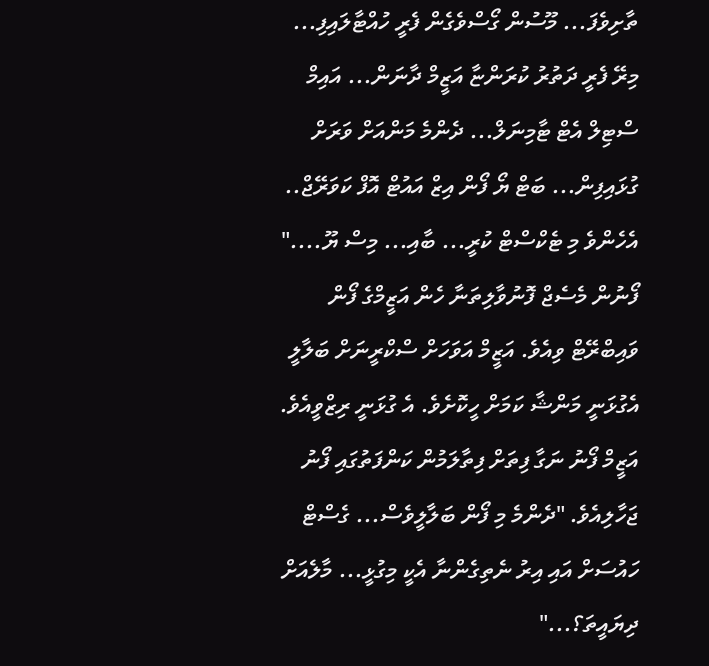ތާށިވެފަ... މޫސުން ގޯސްވެގެން ފެރީ ހުއްޓާލައިފި... މިރޭ ފެރީ ދަތުރު ކުރަންޏާ އަޒީމް ދާނަން... އައިމް ސްޓިލް އެޓް ޓާމިނަލް... ދެންމެ މަންއަށް ވަރަށް ގުޅައިފިން... ބަޓް ޔޯ ފޯން އިޒް އައުޓް އޮފް ކަވަރޭޖް.. އެހެންވެ މި ޓެކްސްޓް ކުރީ... ބާއި... މިސް ޔޫ...."
ފޯނުން މެސެޖް ފޮނުވާލިތަނާ ހެން އަޒީމްގެ ފޯން ވައިބްރޭޓް ވިއެވެ. އަޒީމް އަވަހަށް ސްކްރީނަށް ބަލާލީ އެގުޅަނީ މަންޝާ ކަމަށް ހީކޮށެވެ. އެ ގުޅަނީ ރިޒްވީއެވެ. އަޒީމް ފޯނު ނަގާ ފިތަށް ފިތާލަމުން ކަންފަތުގައި ފޯނު ޖަހާލިއެވެ. "ދެންމެ މި ފޯން ބަލާލީވެސް... ގެސްޓް ހައުސަށް އައި އިރު ނެތިގެންނާ އެކީ މިގުޅީ... މާލެއަށް ދިޔައީތަ؟..."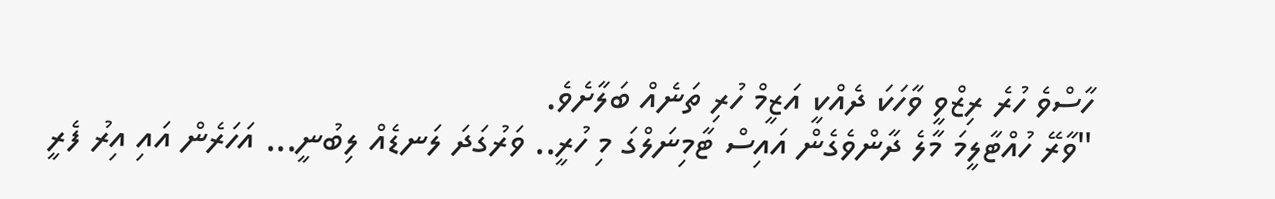ހާސްވެ ހުރެ ރިޒްވީ ވާހަކަ ދެއްކީ އަޒީމް ހުރި ތަނެއް ބަލާށެވެ.
"ވާރޭ ހުއްޓާލީމަ މާލެ ދާންވެގެން އައިސް ޓާމިނަލްގަ މި ހުރީ.. ވަރުގަދަ ލަނޑެއް ލިބުނީ... އަހަރެން އައި އިރު ފެރީ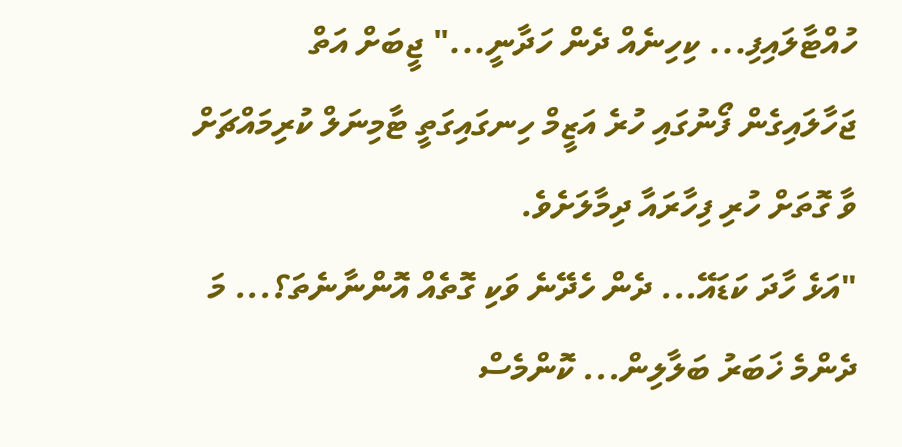ހުއްޓާލައިފި... ކިހިނެއް ދެން ހަދާނީ..." ޖީބަށް އަތް ޖަހާލައިގެން ފޯނުގައި ހުރެ އަޒީމް ހިނގައިގަތީ ޓާމިނަލް ކުރިމައްޗަށް ވާ ގޮތަށް ހުރި ފިހާރައާ ދިމާލަށެވެ.
"އަޅެ ހާދަ ކަޑައޭ... ދެން ހެދޭނެ ވަކި ގޮތެއް އޮންނާނެތަ؟... މަ ދެންމެ ޚަބަރު ބަލާލިން... ކޮންމެސް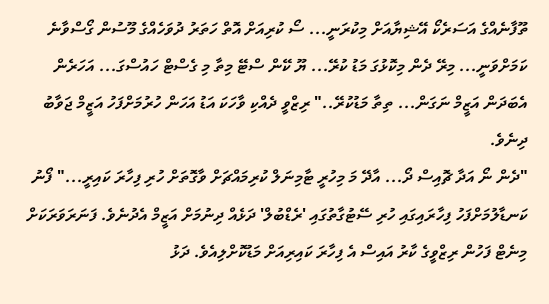ތޫފާނެއްގެ އަސަރެކޯ އޭޝިޔާއަށް މިކުރަނީ... ސޯ ކުރިއަށް އޮތް ހަތަރު ދުވަހެއްގެ މޫސުން ގޯސްވާނެ ކަމަށްވަނީ... މިރޭ ދެން މިކޮޅުގަ މަޑު ކުރޭ... ޔޫ ކޭން ސްޓޭ މިތާ މި ގެސްޓް ހައުސްގަ... އަހަރެން އެބަދަން އަޒީމް ނަގަން... ތިތާ މަޑުކުރޭ.." ރިޒްވީ ދެއްކި ވާހަކަ އަޑު އަހަން ހުރުމަށްފަހު އަޒީމް ޖަވާބު ދިނެވެ.
"ދެން ނޯ އަދާ ޗޮއިސް ދޯ... އާދޭ މަ މިހުރީ ޓާމިނަލް ކުރިމައްޗަށް ވާގޮތަށް ހުރި ފިހާރަ ކައިރީ..." ފޯނު ކަނޑާލުމަށްފަހު ފިހާރައިގައި ހުރި ސޭޓުގާތުގައި 'ރެޑްބުލް' ދަޅެއް ދިނުމަށް އަޒީމް އެދުނެވެ. ފަނަރަވަރަކަށް މިނެޓް ފަހުން ރިޒްވީގެ ކާރު އައިސް އެ ފިހާރަ ކައިރިއަށް މަޑުކޮށްލިއެވެ. ދަޅު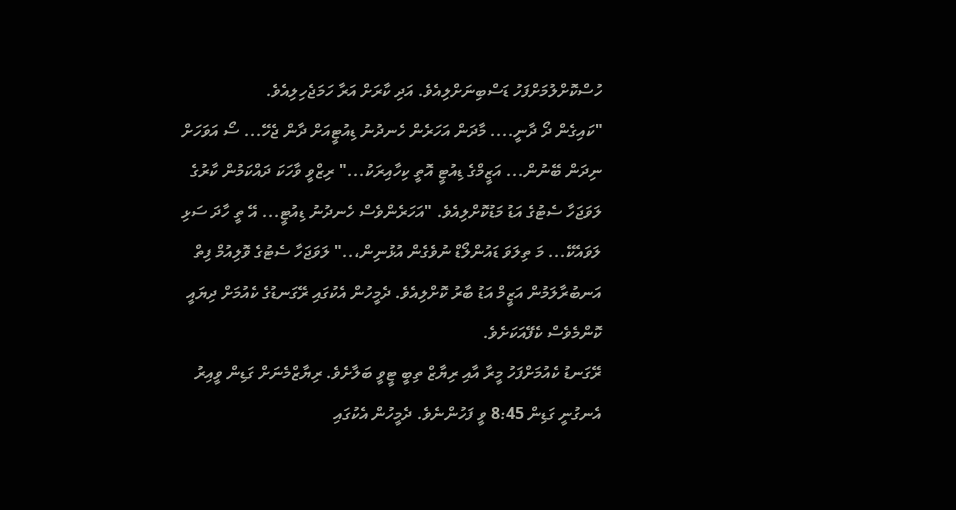ހުސްކޮށްލުމަށްފަހު ޑަސްބިނަށްލިއެވެ. އަދި ކާރަށް އަރާ ހަމަޖެހިލިއެވެ.
"ކައިގެން ދޯ ދާނީ.... މާދަން އަހަރެން ހެނދުނު ޑިއުޓީއަށް ދާން ޖެހޭ... ސޯ އަވަހަށް ނިދަން ބޭނުން... އަޒީމްގެ ޑިއުޓީ އޮތީ ކިހާއިރަކު..." ރިޒްވީ ވާހަކަ ދައްކަމުން ކާރުގެ ލަވަޖަހާ ސެޓުގެ އަޑު މަޑުކޮށްލިއެވެ. "އަހަރެންވެސް ހެނދުނު ޑިއުޓީ... އޭ ތީ ހާދަ ސަޅި ލަވައެކޭ... މަ ތިލަވަ ޑައުންލޯޑް ނުވެގެން އުޅުނިން،.." ލަވަޖަހާ ސެޓުގެ ވޮލިއުމް ފިތް އަނބުރާލަމުން އަޒީމް އަޑު ބާރު ކޮށްލިއެވެ. ދެމީހުން އެކުގައި ރޭގަނޑުގެ ކެއުމަށް ދިޔައީ ކޮންމެވެސް ކެފޭއަކަށެވެ.
ރޭގަނޑު ކެއުމަށްފަހު މީރާ އާއި ރިޔާޒް ތިބީ ޓީވީ ބަލާށެވެ. ރިޔާޒްމެނަށް ގަޑިން ވީއިރު އެނގުނީ ގަޑިން 8:45 ވީ ފަހުންނެވެ. ދެމީހުން އެކުގައި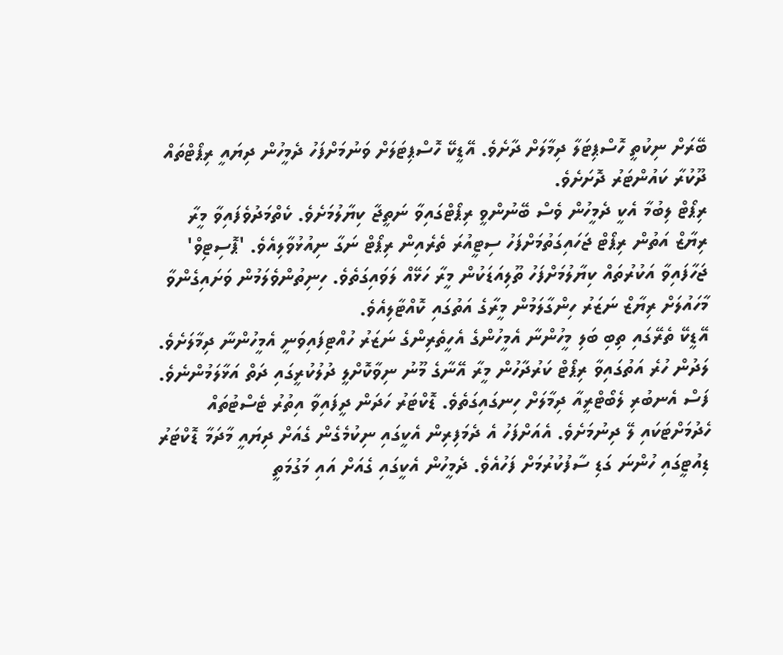ބޭރަށް ނިކުތީ ހޮސްޕިޓަލާ ދިމާލަށް ދާށެވެ. އޭޑީކޭ ހޮސްޕިޓަލަށް ވަނުމަށްފަހު ދެމީހުން ދިޔައީ ރިޕޯޓްތައް ދޫކުރާ ކައުންޓަރު ދޮށަށެވެ.
ރިޕޯޓް ލިބުމާ އެކީ ދެމީހުން ވެސް ބޭނުންވީ ރިޕޯޓްގައިވާ ނަތީޖާ ކިޔާލުމަށެވެ. ކެތްމަދުވެފައިވާ މީރާ ރިޔާޒް އަތުން ރިޕޯޓް ޖަހައިގަތުމަށްފަހު ސިޓީއުރަ ތެރެއިން ރިޕޯޓް ނަގާ ނިއުޅުވާލިއެވެ. 'ޕޮސިޓިވް' ޖަހާފައިވާ އަކުރުތައް ކިޔާލުމަށްފަހު ތޫލިއަޑަކުން މީރާ ހަޅޭއް ލަވައިގަތެވެ. ހިނިތުންވެލަމުން ވަށައިގެންވާ މާހައުލަށް ރިޔާޒް ނަޒަރު ހިންގާލަމުން މީރާގެ އަތުގައި ކޮއްޓާލިއެވެ.
އޭޑީކޭ ތެރޭގައި ތިބި ބަލި މީހުންނާ އެމީހުންގެ އެހީތެރިންގެ ނަޒަރު ހުއްޓިފައިވަނީ އެމީހުންނާ ދިމާލަށެވެ. ލަދުން ހުރެ އަތުގައިވާ ރިޕޯޓް ކަރުދާހުން މީރާ އޭނާގެ މޫނު ނިވާކޮށްލީ ދުލުކުރީގައި ދަތް އަޅާލަމުންނެވެ. ފަސް އެނބުރި ލެބޯޓްރީއާ ދިމާލަށް ހިނގައިގަތެވެ. ޑޮކްޓަރު ހަދަން ދީފައިވާ އިތުރު ޓެސްޓުތައް ހެދުމަށްޓަކައި ލޭ ދިނުމަށެވެ. އެއަށްފަހު އެ ދެމަފިރިން އެކީގައި ނިކުމެގެން ގެއަށް ދިޔައީ މާދަމާ ޑޮކްޓަރު ޑިއުޓީގައި ހުންނަ ގަޑި ސާފުކުރުމަށް ފަހުއެވެ. ދެމީހުން އެކީގައި ގެއަށް އައި މަގުމަތީ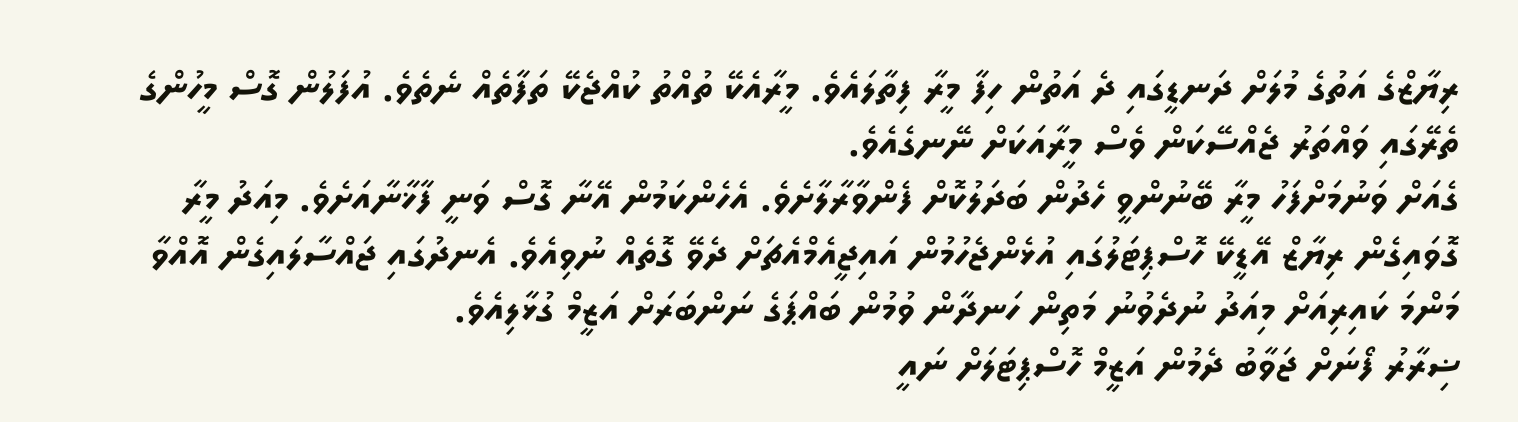ރިޔާޒްގެ އަތުގެ މުލަށް ދަނޑީގައި ދެ އަތުން ހިފާ މީރާ ފިތާލައެވެ. މީރާއެކޭ ތުއްތު ކުއްޖެކޭ ތަފާތެއް ނެތެވެ. އުފަލުން ގޮސް މީހުންގެ ތެރޭގައި ވައްތަރު ޖެއްސޭކަން ވެސް މީރާއަކަށް ނޭނގެއެވެ.
ގެއަށް ވަނުމަށްފަހު މީރާ ބޭނުންވީ ހެދުން ބަދަލުކޮށް ފެންވާރާލާށެވެ. އެހެންކަމުން އޭނާ ގޮސް ވަނީ ފާޚާނާއަށެވެ. މިއަދު މީރާ ގޮވައިގެން ރިޔާޒް އޭޑީކޭ ހޮސްޕިޓަލުގައި އުޅެންޖެހުމުން އައިޖީއެމްއެޗަށް ދެވޭ ގޮތެއް ނުވިއެވެ. އެނދުގައި ޖައްސާލައިގެން އޮއްވާ މަންމަ ކައިރިއަށް މިއަދު ނުދެވުނު މަތިން ހަނދާން ވުމުން ބައްޕަގެ ނަންބަރަށް އަޒީމް ގުޅާލިއެވެ.
ޟިރާރު ފޯނަށް ޖަވާބު ދެމުން އަޒީމް ހޮސްޕިޓަލަށް ނައީ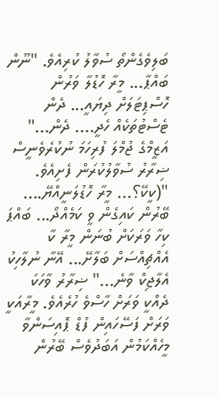ބަލިވެގެންތޯ ސުވާލު ކުރިއެވެ. "ނޫން ބައްޕާ... މީރާ ހޮޑުލާ ވަރުން ހޮސްޕިޓަލަށް ދިޔައީ... ދެން ޓެސްޓުތަކެއް ހެދީ.... ދެން..."
އަޒީމްގެ ޖުމްލަ ފުރިހަމަ ނުކުރެވެނީސް ޟިރާރު ސުވާލުކުރަން ފެށިއެވެ. "(ކީކޭ؟... މީރާ ހޮޑުލަނީއްޔޭ.... ބޭރުން ކައިގެން ވީ ކަމެއްދޯ... ބައްޕަ ކިހާ ވަރަކަށް ބުނަން މީރާ ކާ އެއްޗިއްސަށް ބަލާށޭ... އޭނާ ނުލާހިކު އެލާޖިކް ވާނެ..." ޟިރާރު ވާހަކަ ދެއްކީ ވަރަށް ހާސްވެ ހުރެއެވެ. މީރާއަކީ ވަރަށް ފަސޭހައިން ފުޑް ޕޮއިސަންވާ މީހެއްކަމުން އަބަދުވެސް ބޭރުން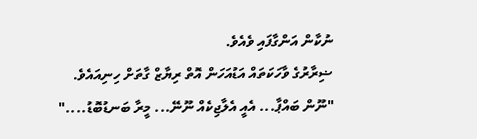ނުކާން އަންގާފައި ވެއެވެ.
ޟިރާރުގެ ވާހަކަތައް އަޑުއަހަން އޮތް ރިޔާޒް ގާތަށް ހިނިއައެވެ. "ނޫން ބައްޕާ... އެއީ އެލާޖިކެއް ނޫނޭ... މީރާ ބަނޑުބޮޑު...."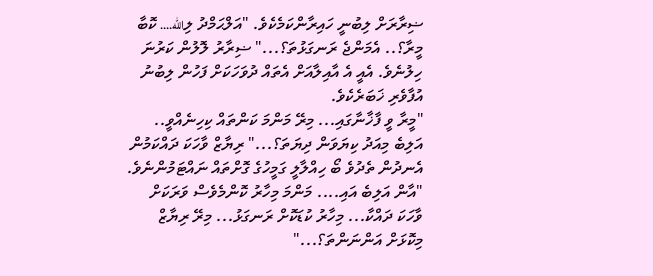ޟިރާރަށް ލިބުނީ ހައިރާންކަމެކެވެ. "އަލްޙަމްދު ލިالله.... ކޮބާ މީރާ؟.. އެމަންޖެ ރަނގަޅުތަ؟..." ޟިރާރު ލޮލުން ކަރުނަ ހިލުނެވެ. އެއީ އެ އާއިލާއަށް އެތައް ދުވަހަކަށް ފަހުން ލިބުނު އުފާވެރި ޚަބަރެކެވެ.
"މީރާ ވީ ފާޚާނާގައި... މިރޭ މަންމަ ކަންތައް ކިހިނެއްވީ.. އަލިބެ މިއަދު ކިޔަވަން ދިޔަތަ؟..." ރިޔާޒް ވާހަކަ ދައްކަމުން އެނދުން ތެދުވެ ބޯ ހިއްލާލީ ގަމީހުގެ ގޮށްތައް ނައްޓަމުންނެވެ.
"އާން އަލިބެ އައި.... މަންމަ މިހާރު ކޮންމެވެސް ވަރަކަށް ވާހަކަ ދައްކާ... މިހާރު ކުޑަކޮށް ރަނގަޅު... މިރޭ ރިޔާޒް މިކޮޅަށް އަންނަންތަ؟..."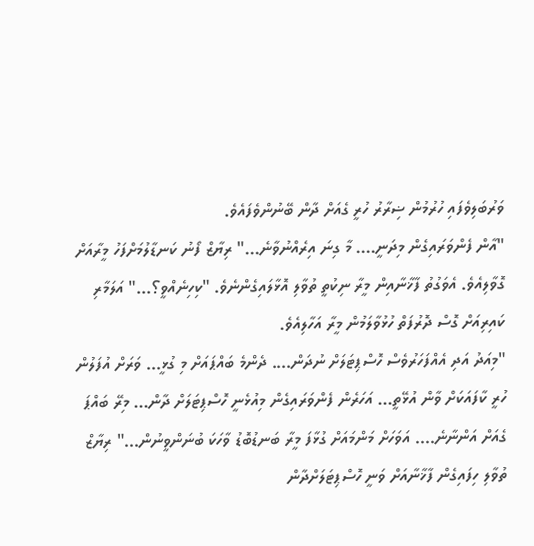ވަރުބަލިވެފައި ހުރުމުން ޟިރާރު ހުރީ ގެއަށް ދާން ބޭނުންވެފައެވެ.
"އާން ފެންވަރައިގެން މިދަނީ.... މާ ގިނަ އިރެއްނުވާނެ..." ރިޔާޒް ފޯނު ކަނޑާލުމަށްފަހު މީރާއަށް ގޮވާލިއެވެ. އެވަގުތު ފާޚާނާއިން މީރާ ނިކުތީ ތުވާލި އޮޅާލައިގެންނެވެ. "ކިހިނެއްވީ؟..." އަލަމާރި ކައިރިއަށް ގޮސް ދޮރުފަތް ހުޅުވާލަމުން މީރާ އަހާލިއެވެ.
"މިއަދު އަދި އެއްފަހަރުވެސް ހޮސްޕިޓަލަށް ނުދަން.... ދެންމެ ބައްޕައަށް މި ގުޅީ... ވަރަށް އުފަލުން ހުރީ ކާފައަކަށް ވާން އުޅޭތީ... އަހަރެން ފެންވަރައިގެން މިއުޅެނީ ހޮސްޕިޓަލަށް ދާން... މިރޭ ބައްޕަ ގެއަށް އަންނާނެ.... އަވަހަށް މަންމައަށް ގުޅާފަ މީރާ ބަނޑުބޮޑު ވާހަކަ ބުނަންވީނުން..." ރިޔާޒް ތުވާލި ހިފައިގެން ފާޚާނާއަށް ވަނީ ހޮސްޕިޓަލަށްދާން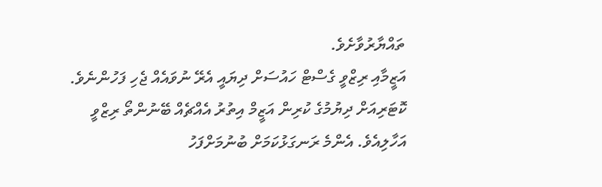ތައްޔާރުވާށެވެ.
އަޒީމާއި ރިޒްވީ ގެސްޓް ހައުސަށް ދިޔައީ އެރޭ ނުވައެއް ޖެހި ފަހުންނެވެ. ކޮޓަރިއަށް ދިޔުމުގެ ކުރިން އަޒީމް އިތުރު އެއްޗެއް ބޭނުންތޯ ރިޒްވީ އަހާލިއެވެ. އެންމެ ރަނގަޅުކަމަށް ބުނުމަށްފަހު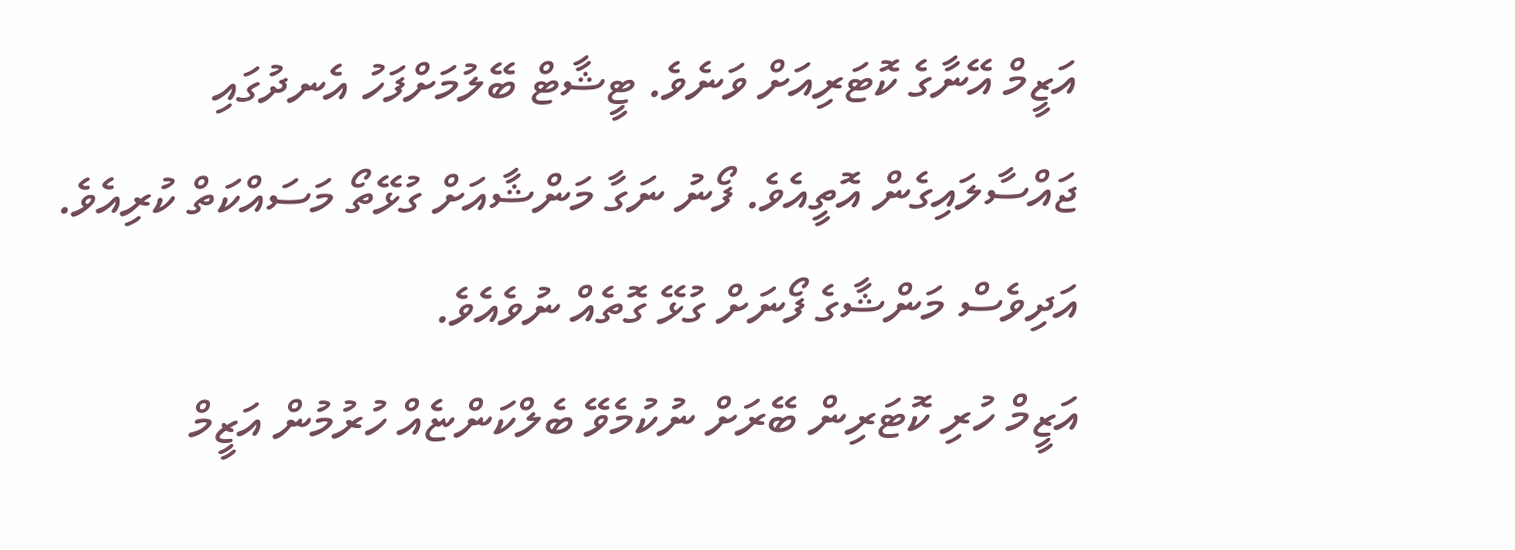އަޒީމް އޭނާގެ ކޮޓަރިއަށް ވަނެވެ. ޓީޝާޓް ބޭލުމަށްފަހު އެނދުގައި ޖައްސާލައިގެން އޮތީއެވެ. ފޯނު ނަގާ މަންޝާއަށް ގުޅޭތޯ މަސައްކަތް ކުރިއެވެ. އަދިވެސް މަންޝާގެ ފޯނަށް ގުޅޭ ގޮތެއް ނުވެއެވެ.
އަޒީމް ހުރި ކޮޓަރިން ބޭރަށް ނުކުމެވޭ ބެލްކަންޏެއް ހުރުމުން އަޒީމް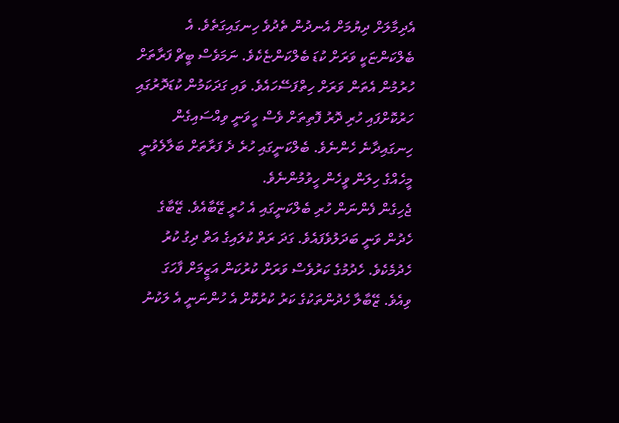އެދިމާލަށް ދިޔުމަށް އެނދުން ތެދުވެ ހިނގައިގަތެވެ. އެ ބެލްކަންޏަކީ ވަރަށް ކުޑަ ބެލްކަންޏެކެވެ. ނަމަވެސް ބީޗް ފަރާތަށް ހުރުމުން އެތަން ވަރަށް ހިތްފަސޭހައެވެ. ވައި ގަދަކަމުން ކުޑަދޮރުގައި ހަރުކޮށްފައި ހުރި ދޮރު ފޮތިތަށް ވެސް ހީވަނީ ވިއްސައިގެން ހިނގައިދާނެ ހެންނެވެ. ބެލްކަނީގައި ހުރެ ދެ ފަރާތަށް ބަލާލެވުނީ މީހެއްގެ ހިލަން ވީހެން ހީވުމުންނެވެ.
ޖެހިގެން ފެންނަން ހުރި ބެލްކަނީގައި އެ ހުރީ ޒޭބާއެވެ. ޒޭބާގެ ހެދުން ވަނީ ބަދަލުވެފައެވެ. ގަދަ ރަތް ކުލައިގެ އަތް ދިގު ކުރު ހެދުމެކެވެ. ހެދުމުގެ ކަރުވެސް ވަރަށް ކުރުކަން އަޒީމަށް ފާހަގަ ވިއެވެ. ޒޭބާލާ ހެދުންތަކުގެ ކަރު ކުރުކޮށް އެ ހުންނަނީ އެ ލަކުނު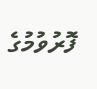ފޮރުވުމުގެ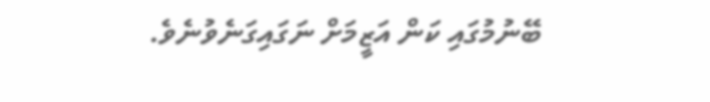ބޭނުމުގައި ކަން އަޒީމަށް ނަގައިގަނެވުނެވެ.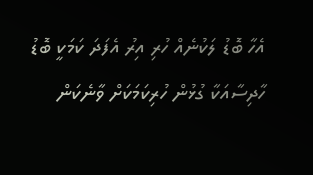އެހާ ބޮޑު ލަކުނެއް ހުރި އިރު އެފަދަ ކަމަކީ ބޮޑު ހާދިސާއަކާ ގުޅުން ހުރިކަމަކަށް ވާނެކަން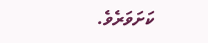ކަށަވަރެވެ.